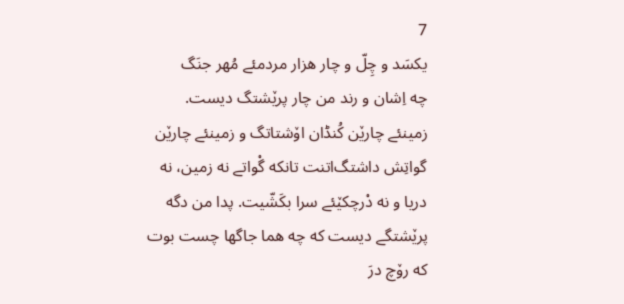7
یکسَد و چِلّ و چار هزار مردمئے مُهر جنَگ
چه اِشان و رند من چار پرێشتگ دیست. زمینئے چارێن کُنڈان اۆشتاتگ و زمینئے چارێن گواتِش داشتگ‌اتنت تانکه گْواتے نه زمین، نه دریا و نه دْرچکێئے سرا بکَشّیت. پدا من دگه پرێشتگے دیست که چه هما جاگها چست بوت که رۆچ درَ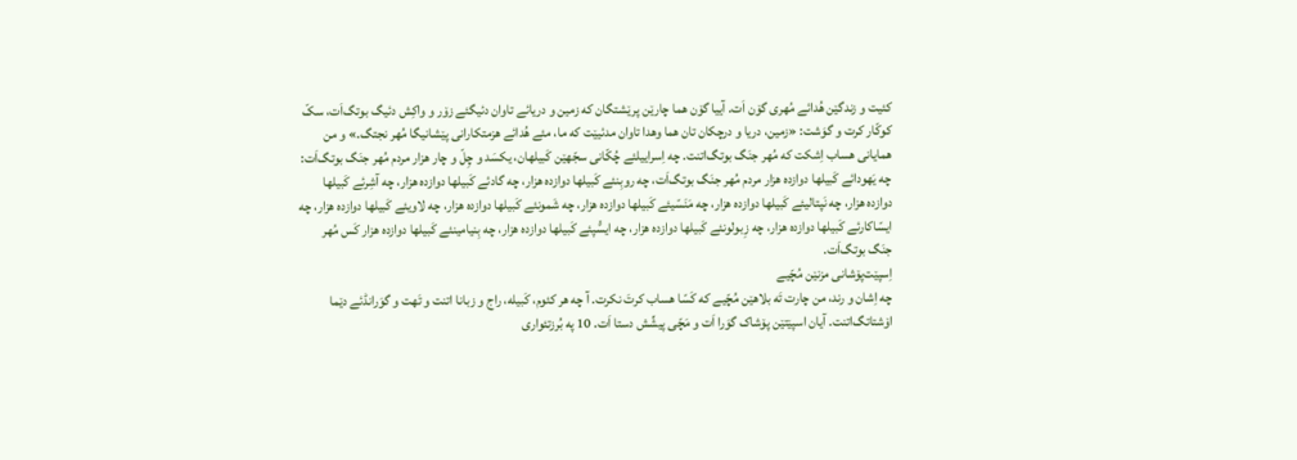کئیت و زندگێن هُدائے مُهری گۆن اَت. آییا گۆن هما چارێن پرێشتگان که زمین و دریائے تاوان دئیگئے زۆر و واکِش دئیگ بوتگ‌اَت، سکّ کوکّار کرت و گوَشت: «زمین، دریا و درچکان تان هما وهدا تاوان مدئیێت که ما، مئے هُدائے هزمتکارانی پێشانیگا مُهر نجتگ.» و من همایانی هساب اِشکت که مُهر جنَگ بوتگ‌اتنت. چه اِسراییلئے چُکّانی سجّهێن کَبیلهان، یکسَد و چِلّ و چار هزار مردم مُهر جنَگ بوتگ‌اَت: چه یَهودائے کَبیلها دوازده هزار مردم مُهر جنَگ بوتگ‌اَت، چه روبِنئے کَبیلها دوازده هزار، چه گادئے کَبیلها دوازده هزار، چه آشِرئے کَبیلها دوازده هزار، چه نَپتالیئے کَبیلها دوازده هزار، چه مَنَسّیئے کَبیلها دوازده هزار، چه شَمونئے کَبیلها دوازده هزار، چه لاویئے کَبیلها دوازده هزار، چه ایسّاکارئے کَبیلها دوازده هزار، چه زِبولونئے کَبیلها دوازده هزار، چه ایسُّپئے کَبیلها دوازده هزار، چه بِنیامینئے کَبیلها دوازده هزار کَس مُهر جنَگ بوتگ‌اَت.
اِسپێت‌پۆشانی مزنێن مُچّیے
چه اِشان و رند، من چارت تَه بلاهێن مُچّیے که کَسّا هساب کرتَ نکرت. آ چه هر کئوم، کَبیله، راج و زبانا اتنت و تَهت و گوَرانڈئے دێما اۆشتاتگ‌اتنت. آیان اسپێتێن پۆشاک گوَرا اَت و مَچّی پیشِّش دستا اَت. 10 په بُرزتئواری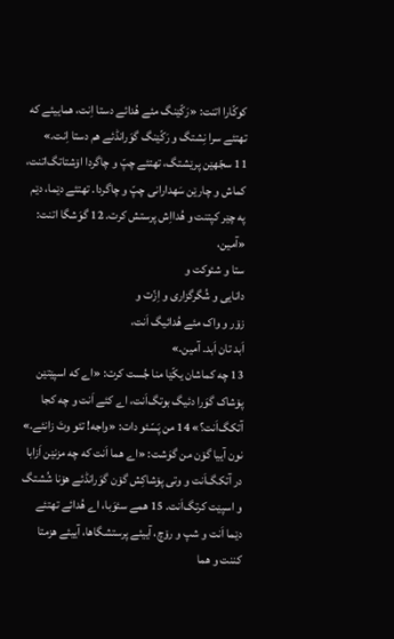کوکّارا اتنت: «رَکّێنگ مئے هُدائے دستا اِنت، هماییئے که تهتئے سرا نِشتگ و رَکّێنگ گوَرانڈئے هم دستا اِنت.»
11 سجّهێن پرێشتگ، تهتئے چپّ و چاگردا اۆشتاتگ‌اتنت، کماش و چارێن سَهدارانی چپّ و چاگردا. تهتئے دێما، دێم په چێر کپتنت و هُدااِش پرستش کرت. 12 گوَشگا اتنت:
«آمین،
ستا و شئوکت و
دانایی و شُگرگزاری و اِزّت و
زۆر و واک مئے هُدائیگ اَنت،
اَبد تان اَبد. آمین.»
13 چه کماشان یکّێا منا جُست کرت: «اے که اسپێتێن پۆشاک گوَرا دئیگ بوتگ‌اَنت، اے کئے اَنت و چه کجا آتکگ‌اَنت؟» 14 من پَسّئو دات: «واجه! تئو وتَ زانئے.» نون آییا گۆن من گوَشت: «اے هما اَنت که چه مزنێن اَزابا در آتکگ‌اَنت و وتی پۆشاکِش گۆن گوَرانڈئے هۆنا شُشتگ و اسپێت کرتگ‌اَنت. 15 همے سئوَبا، اے هُدائے تهتئے دێما اَنت و شپ و رۆچ، آییئے پرستشگاها، آییئے هزمتا کننت و هما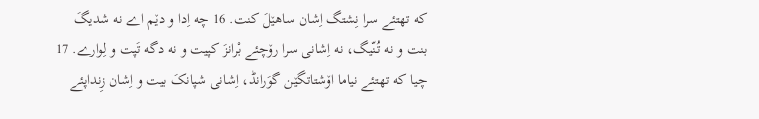که تهتئے سرا نِشتگ اِشان ساهێلَ کنت. 16 چه اِدا و دێم اے نه شدیگَ بنت و نه تُنّیگ، نه اِشانی سرا رۆچئے بْرانزَ کپیت و نه دگه تَپت و لِوارے. 17 چیا که تهتئے نیاما اۆشتاتگێن گوَرانڈ، اِشانی شپانکَ بیت و اِشان زِنداپئے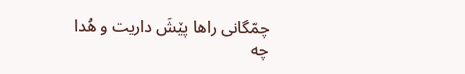چمّگانی راها پێشَ داریت و هُدا چه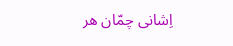اِشانی چمّان هر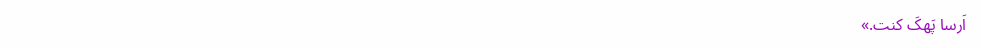اَرسا پَهکَ کنت.»